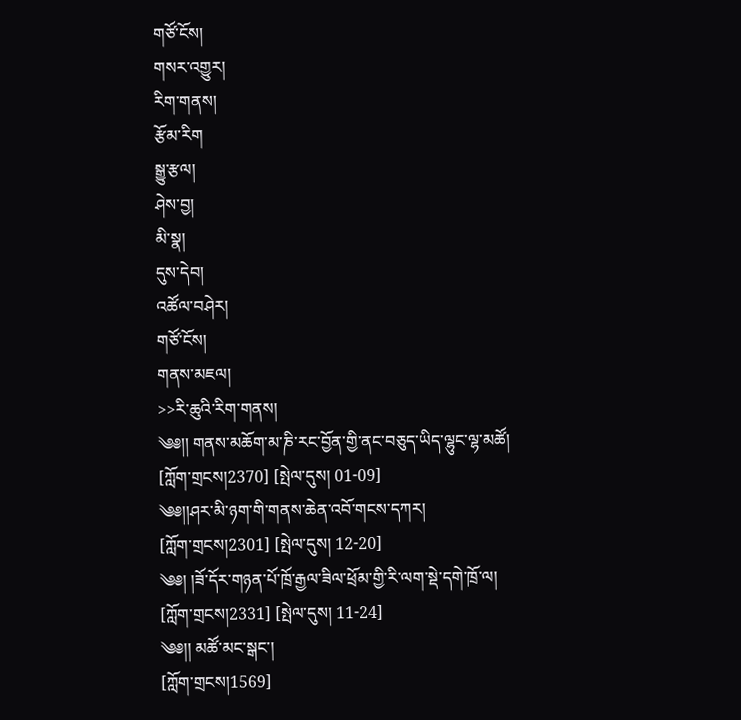གཙོ་ངོས།
གསར་འགྱུར།
རིག་གནས།
རྩོམ་རིག
སྒྱུ་རྩལ།
ཤེས་བྱ།
མི་སྣ།
དུས་དེབ།
འཚོལ་བཤེར།
གཙོ་ངོས།
གནས་མཇལ།
>>རི་ཆུའི་རིག་གནས།
༄༅།། གནས་མཆོག་མ་ཎི་རང་བྱོན་གྱི་ནང་བཅུད་ཡིད་ལྷུང་ལྷ་མཚོ།
[ཀློག་གྲངས།2370] [སྤེལ་དུས། 01-09]
༄༅།།ཤར་མི་ཉག་གི་གནས་ཆེན་འབོ་གངས་དཀར།
[ཀློག་གྲངས།2301] [སྤེལ་དུས། 12-20]
༄༅། །ཟོ་དོར་གཉན་པོ་ཁྲོ་རྒྱལ་ཟིལ་ཕྲོམ་གྱི་རི་ལག་སྡེ་དགེ་ཁྲོ་ལ།
[ཀློག་གྲངས།2331] [སྤེལ་དུས། 11-24]
༄༅།། མཚོ་མང་སྒང་།
[ཀློག་གྲངས།1569]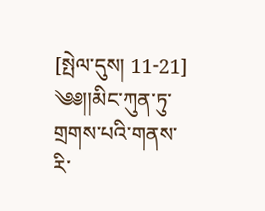[སྤེལ་དུས། 11-21]
༄༅།།མིང་ཀུན་ཏུ་གྲགས་པའི་གནས་རི་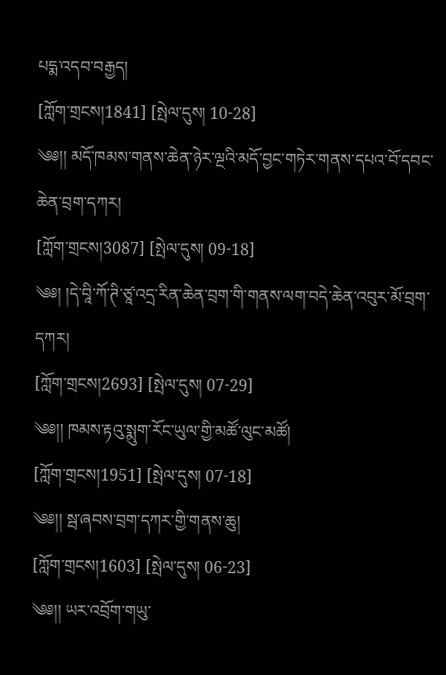པདྨ་འདབ་བརྒྱད།
[ཀློག་གྲངས།1841] [སྤེལ་དུས། 10-28]
༄༅།། མདོ་ཁམས་གནས་ཆེན་ཉེར་ལྔའི་མདོ་བྱང་གཏེར་གནས་དཔའ་བོ་དབང་ཆེན་བྲག་དཀར།
[ཀློག་གྲངས།3087] [སྤེལ་དུས། 09-18]
༄༅། །དེ་བཱི་ཀོ་ཊི་ཙཱ་འདྲ་རིན་ཆེན་བྲག་གི་གནས་ལག་བདེ་ཆེན་འབུར་མོ་བྲག་དཀར།
[ཀློག་གྲངས།2693] [སྤེལ་དུས། 07-29]
༄༅།། ཁམས་རྟའུ་སྨུག་རོང་ཡུལ་གྱི་མཚོ་ལུང་མཚོ།
[ཀློག་གྲངས།1951] [སྤེལ་དུས། 07-18]
༄༅།། སྦ་ཞབས་བྲག་དཀར་གྱི་གནས་ཆུ།
[ཀློག་གྲངས།1603] [སྤེལ་དུས། 06-23]
༄༅།། ཡར་འབྲོག་གཡུ་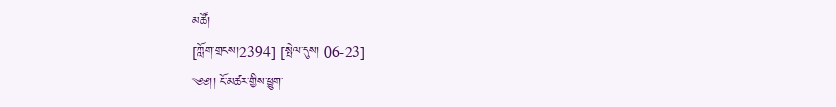མཚོ།
[ཀློག་གྲངས།2394] [སྤེལ་དུས། 06-23]
༄༅།། ངོ་མཚར་གྱིས་ཕྱུག་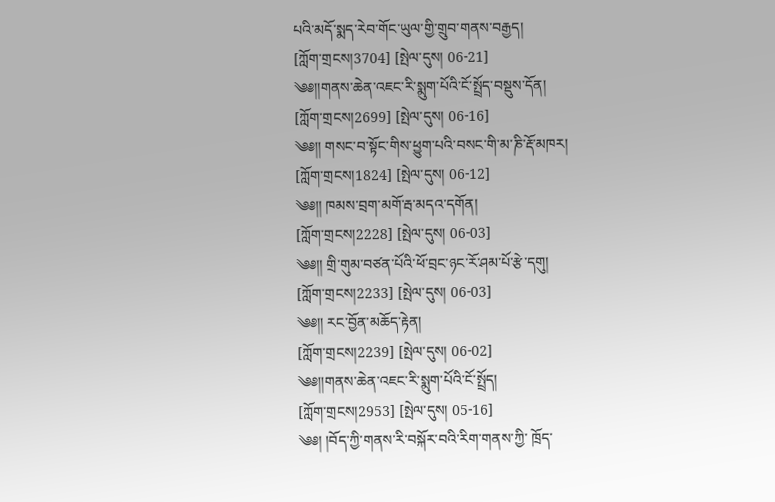པའི་མདོ་སྨད་རེབ་གོང་ཡུལ་གྱི་གྲུབ་གནས་བརྒྱད།
[ཀློག་གྲངས།3704] [སྤེལ་དུས། 06-21]
༄༅།།གནས་ཆེན་འཇང་རི་སྨུག་པོའི་ངོ་སྤྲོད་བསྡུས་དོན།
[ཀློག་གྲངས།2699] [སྤེལ་དུས། 06-16]
༄༅།། གསང་བ་སྟོང་གིས་ཕྱུག་པའི་བསང་གི་མ་ཎི་རྡོ་མཁར།
[ཀློག་གྲངས།1824] [སྤེལ་དུས། 06-12]
༄༅།། ཁམས་བྲག་མགོ་རྦ་མདའ་དགོན།
[ཀློག་གྲངས།2228] [སྤེལ་དུས། 06-03]
༄༅།། གྲི་གུམ་བཙན་པོའི་ཕོ་བྲང་ཉང་རོ་ཤམ་པོ་རྩེ་དགུ།
[ཀློག་གྲངས།2233] [སྤེལ་དུས། 06-03]
༄༅།། རང་བྱོན་མཆོད་རྟེན།
[ཀློག་གྲངས།2239] [སྤེལ་དུས། 06-02]
༄༅།།གནས་ཆེན་འཇང་རི་སྨུག་པོའི་ངོ་སྤྲོད།
[ཀློག་གྲངས།2953] [སྤེལ་དུས། 05-16]
༄༅། །བོད་ཀྱི་གནས་རི་བསྐོར་བའི་རིག་གནས་ཀྱི་ ཁྲོད་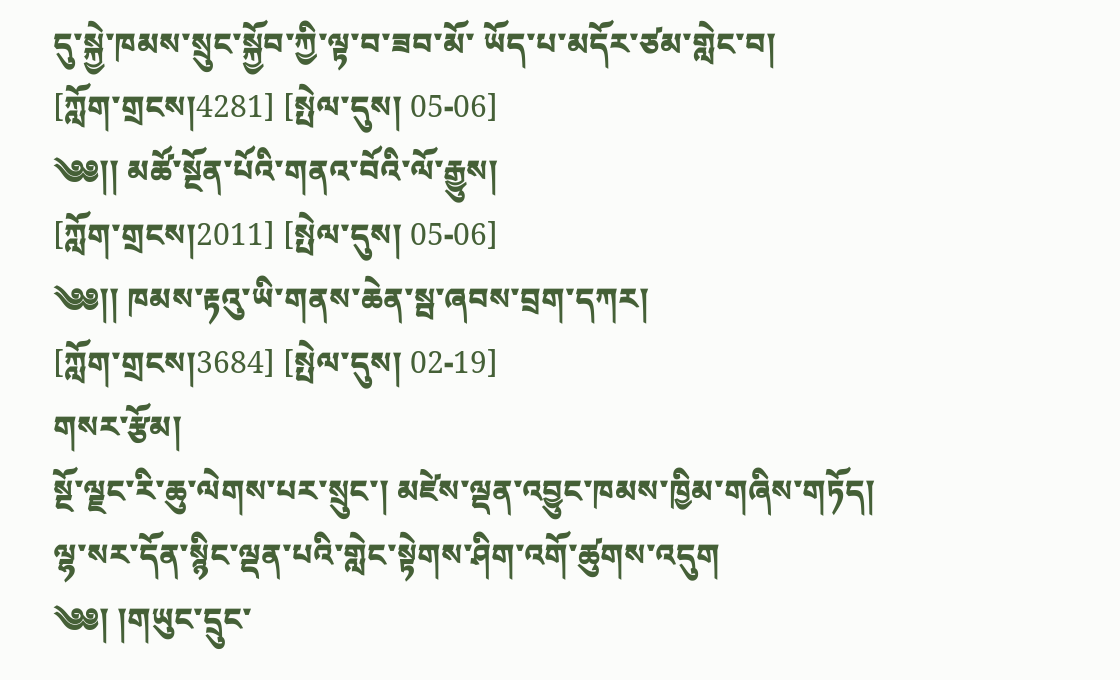དུ་སྐྱེ་ཁམས་སྲུང་སྐྱོབ་ཀྱི་ལྟ་བ་ཟབ་མོ་ ཡོད་པ་མདོར་ཙམ་གླེང་བ།
[ཀློག་གྲངས།4281] [སྤེལ་དུས། 05-06]
༄༅།། མཚོ་སྔོན་པོའི་གནའ་བོའི་ལོ་རྒྱུས།
[ཀློག་གྲངས།2011] [སྤེལ་དུས། 05-06]
༄༅།། ཁམས་རྟའུ་ཡི་གནས་ཆེན་སྦ་ཞབས་བྲག་དཀར།
[ཀློག་གྲངས།3684] [སྤེལ་དུས། 02-19]
གསར་རྩོམ།
སྔོ་ལྗང་རི་ཆུ་ལེགས་པར་སྲུང་། མཛེས་ལྡན་འབྱུང་ཁམས་ཁྱིམ་གཞིས་གཏོད།
ལྷ་སར་དོན་སྙིང་ལྡན་པའི་གླེང་སྟེགས་ཤིག་འགོ་ཚུགས་འདུག
༄༅། །གཡུང་དྲུང་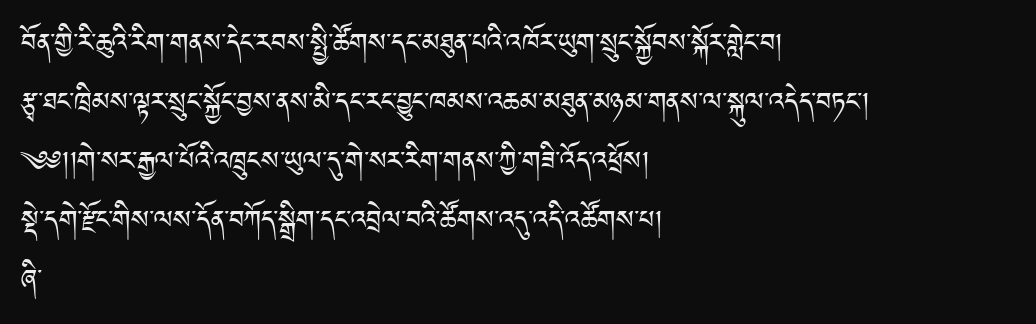བོན་གྱི་རི་ཆུའི་རིག་གནས་དེང་རབས་སྤྱི་ཚོགས་དང་མཐུན་པའི་འཁོར་ཡུག་སྲུང་སྐྱོབས་སྐོར་གླེང་བ།
རྩྭ་ཐང་ཁྲིམས་ལྟར་སྲུང་སྐྱོང་བྱས་ནས་མི་དང་རང་བྱུང་ཁམས་འཆམ་མཐུན་མཉམ་གནས་ལ་སྐུལ་འདེད་བཏང་།
༄༅།།གེ་སར་རྒྱལ་པོའི་འཁྲུངས་ཡུལ་དུ་གེ་སར་རིག་གནས་ཀྱི་གཟི་འོད་འཕྲོས།
སྡེ་དགེ་རྫོང་གིས་ལས་དོན་བཀོད་སྒྲིག་དང་འབྲེལ་བའི་ཚོགས་འདུ་འདི་འཚོགས་པ།
ཞི་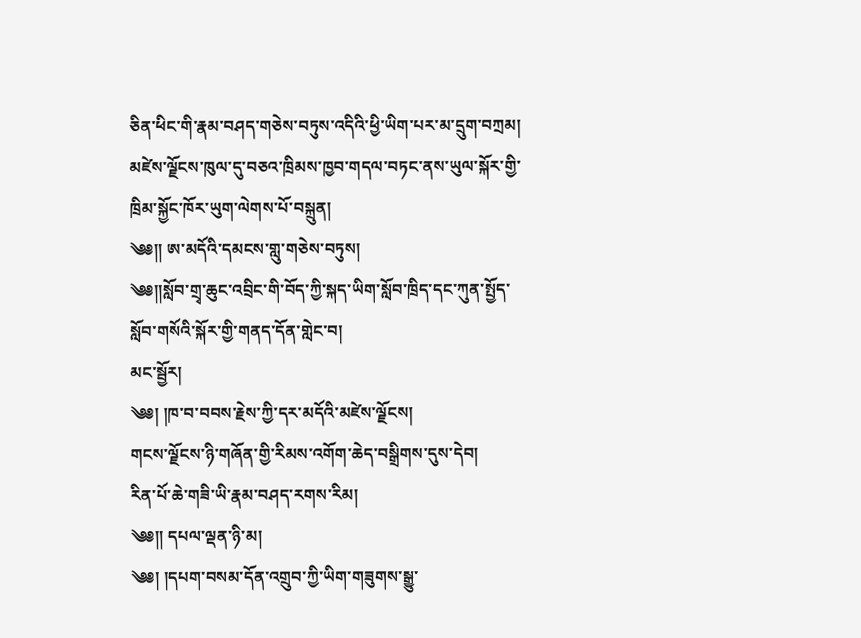ཅིན་ཕིང་གི་རྣམ་བཤད་གཅེས་བཏུས་འདིའི་ཕྱི་ཡིག་པར་མ་དྲུག་བཀྲམ།
མཛེས་ལྗོངས་ཁུལ་དུ་བཅའ་ཁྲིམས་ཁྱབ་གདལ་བཏང་ནས་ཡུལ་སྐོར་གྱི་ཁྲིམ་སྐྱོང་ཁོར་ཡུག་ལེགས་པོ་བསྐྲུན།
༄༅།། ཨ་མདོའི་དམངས་གླུ་གཅེས་བཏུས།
༄༅།།སློབ་གྲྭ་ཆུང་འབྲིང་གི་བོད་ཀྱི་སྐད་ཡིག་སློབ་ཁྲིད་དང་ཀུན་སྤྱོད་སློབ་གསོའི་སྐོར་གྱི་གནད་དོན་གླེང་བ།
མང་སྦྱོར།
༄༅། །ཁ་བ་བབས་རྗེས་ཀྱི་དར་མདོའི་མཛེས་ལྗོངས།
གངས་ལྗོངས་ཉི་གཞོན་གྱི་རིམས་འགོག་ཆེད་བསྒྲིགས་དུས་དེབ།
རིན་པོ་ཆེ་གཟི་ཡི་རྣམ་བཤད་རགས་རིམ།
༄༅།། དཔལ་ལྡན་ཉི་མ།
༄༅། །དཔག་བསམ་དོན་འགྲུབ་ཀྱི་ཡིག་གཟུགས་སྒྱུ་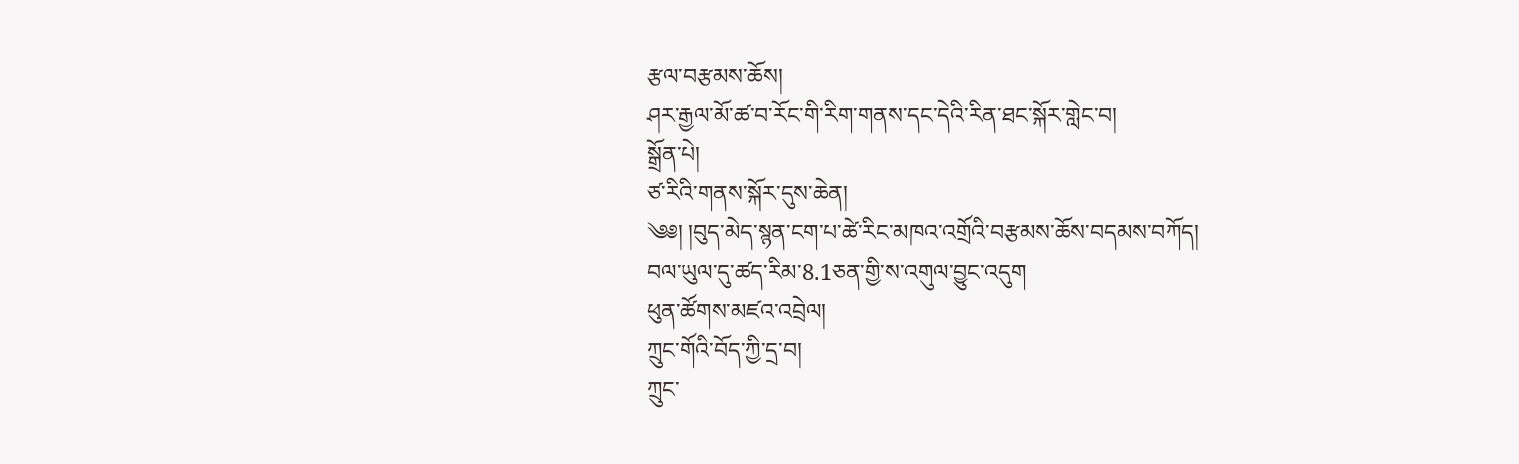རྩལ་བརྩམས་ཆོས།
ཤར་རྒྱལ་མོ་ཚ་བ་རོང་གི་རིག་གནས་དང་དེའི་རིན་ཐང་སྐོར་གླེང་བ།
སྒྲོན་པེ།
ཙ་རིའི་གནས་སྐོར་དུས་ཆེན།
༄༅། །བུད་མེད་སྙན་ངག་པ་ཚེ་རིང་མཁའ་འགྲོའི་བརྩམས་ཆོས་བདམས་བཀོད།
བལ་ཡུལ་དུ་ཚད་རིམ་8.1ཅན་གྱི་ས་འགུལ་བྱུང་འདུག
ཕུན་ཚོགས་མཛའ་འབྲེལ།
ཀྲུང་གོའི་བོད་ཀྱི་དྲ་བ།
ཀྲུང་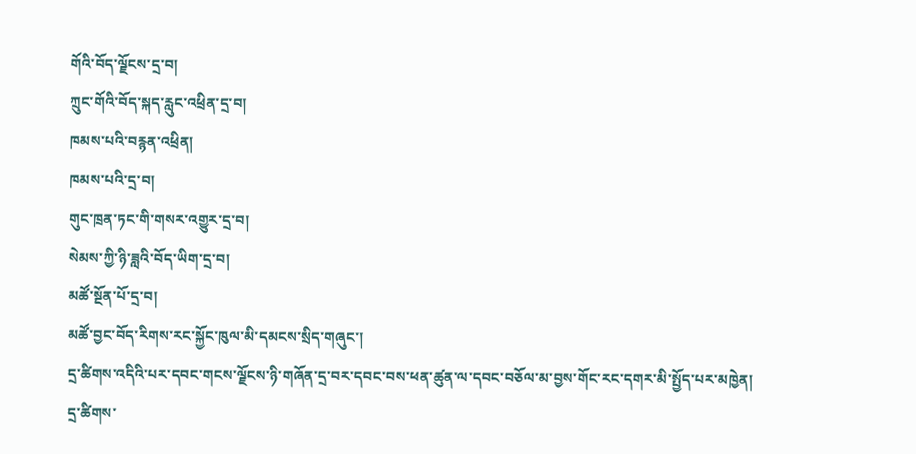གོའི་བོད་ལྗོངས་དྲ་བ།
ཀྲུང་གོའི་བོད་སྐད་རླུང་འཕྲིན་དྲ་བ།
ཁམས་པའི་བརྙན་འཕྲིན།
ཁམས་པའི་དྲ་བ།
གུང་ཁྲན་ཏང་གི་གསར་འགྱུར་དྲ་བ།
སེམས་ཀྱི་ཉི་ཟླའི་བོད་ཡིག་དྲ་བ།
མཚོ་སྔོན་པོ་དྲ་བ།
མཚོ་བྱང་བོད་རིགས་རང་སྐྱོང་ཁུལ་མི་དམངས་སྲིད་གཞུང་།
དྲ་ཚིགས་འདིའི་པར་དབང་གངས་ལྗོངས་ཉི་གཞོན་དྲ་བར་དབང་བས་ཕན་ཚུན་ལ་དབང་བཅོལ་མ་བྱས་གོང་རང་དགར་མི་སྤྱོད་པར་མཁྱེན།
དྲ་ཚིགས་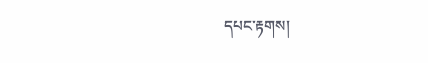དཔང་རྟགས།